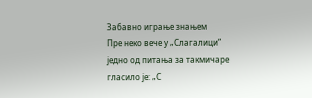Забавно играње знањем
Пре неко вече у „Слагалици” једно од питања за такмичаре гласило је: „С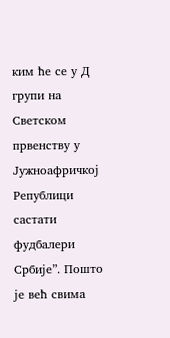ким ће се у Д групи на Светском првенству у Јужноафричкој Републици састати фудбалери Србије”. Пошто је већ свима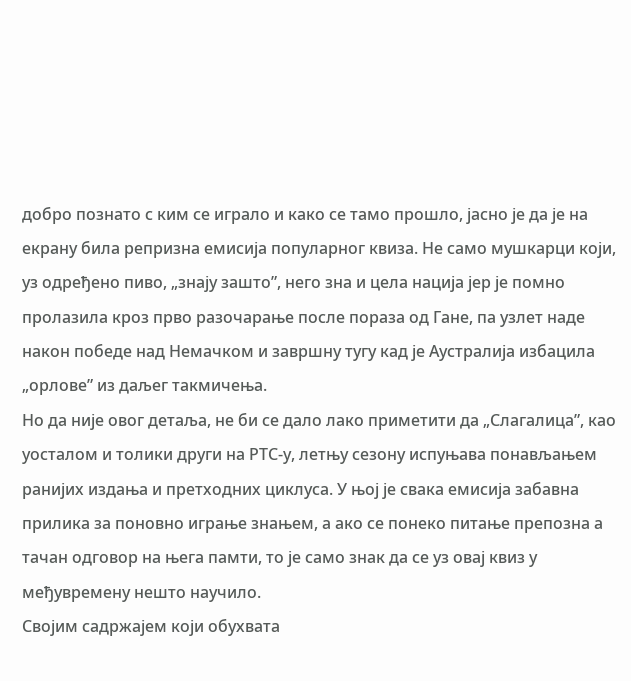добро познато с ким се играло и како се тамо прошло, јасно је да је на екрану била репризна емисија популарног квиза. Не само мушкарци који, уз одређено пиво, „знају зашто”, него зна и цела нација јер је помно пролазила кроз прво разочарање после пораза од Гане, па узлет наде након победе над Немачком и завршну тугу кад је Аустралија избацила „орлове” из даљег такмичења.
Но да није овог детаља, не би се дало лако приметити да „Слагалица”, као уосталом и толики други на РТС-у, летњу сезону испуњава понављањем ранијих издања и претходних циклуса. У њој је свака емисија забавна прилика за поновно играње знањем, а ако се понеко питање препозна а тачан одговор на њега памти, то је само знак да се уз овај квиз у међувремену нешто научило.
Својим садржајем који обухвата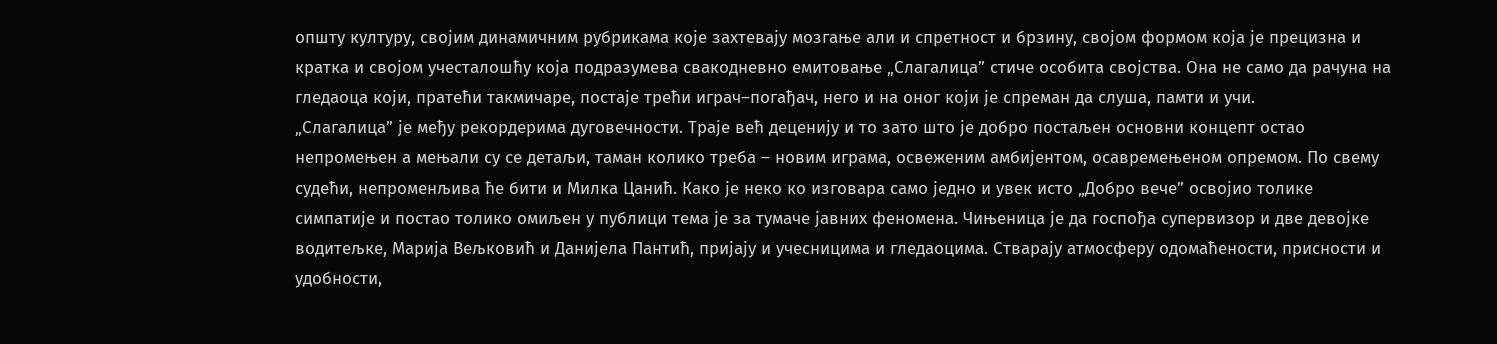општу културу, својим динамичним рубрикама које захтевају мозгање али и спретност и брзину, својом формом која је прецизна и кратка и својом учесталошћу која подразумева свакодневно емитовање „Слагалица” стиче особита својства. Она не само да рачуна на гледаоца који, пратећи такмичаре, постаје трећи играч–погађач, него и на оног који је спреман да слуша, памти и учи.
„Слагалица” је међу рекордерима дуговечности. Траје већ деценију и то зато што је добро постаљен основни концепт остао непромењен а мењали су се детаљи, таман колико треба – новим играма, освеженим амбијентом, осавремењеном опремом. По свему судећи, непроменљива ће бити и Милка Цанић. Како је неко ко изговара само једно и увек исто „Добро вече” освојио толике симпатије и постао толико омиљен у публици тема је за тумаче јавних феномена. Чињеница је да госпођа супервизор и две девојке водитељке, Марија Вељковић и Данијела Пантић, пријају и учесницима и гледаоцима. Стварају атмосферу одомаћености, присности и удобности,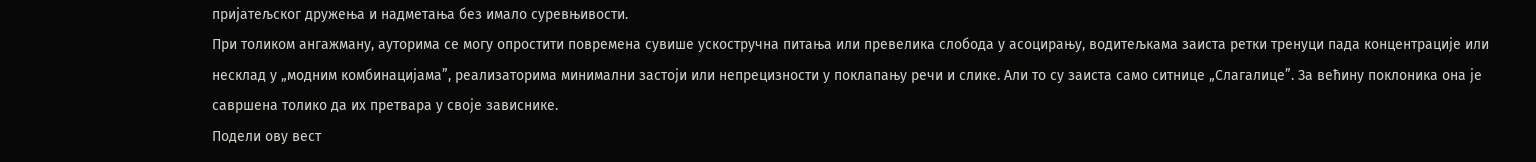пријатељског дружења и надметања без имало суревњивости.
При толиком ангажману, ауторима се могу опростити повремена сувише ускостручна питања или превелика слобода у асоцирању, водитељкама заиста ретки тренуци пада концентрације или несклад у „модним комбинацијама”, реализаторима минимални застоји или непрецизности у поклапању речи и слике. Али то су заиста само ситнице „Слагалице”. За већину поклоника она је савршена толико да их претвара у своје зависнике.
Подели ову вест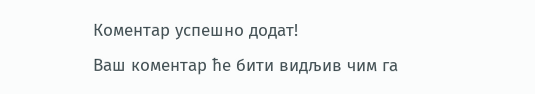Комeнтар успeшно додат!
Ваш комeнтар ћe бити видљив чим га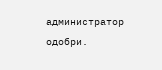администратор одобри.